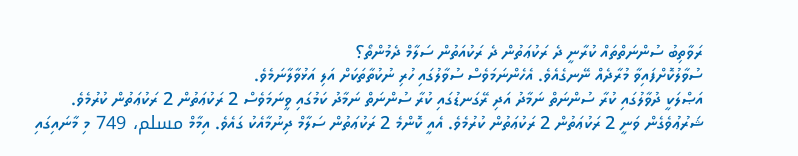ރަވާތިބު ސުންނަތްތައް ކުރާނީ ދެ ރަކުޢަތުން ދެ ރަކުއަތުން ސަލާމް ދެމުންތޯ؟
ސުވާލުކޮށްފައިވާ މުރާދެއް ނޭނގެއެވެ. އެހެންނަމަވެސް ސުވާލުގައި ހުރި ނުކުތާތަކަށް އަލި އަޅުވާލާނަމެވެ.
އަޞްލަކީ ދުވާލުގައި ކުރާ ސުންނަތް ނަމާދު އަދި ރޭގަނޑުގައި ކުރާ ސުންނަތް ނަމާދު ކަމުގައި ވީނަމަވެސް 2 ރަކުޢަތުން 2 ރަކުޢަތުން ކުރުމެވެ. ޝަރުޢުވެގެން ވަނީ 2 ރަކުޢަތުން 2 ރަކުޢަތުން ކުރުމެވެ. އެއީ ކޮންމެ 2 ރަކުޢަތުން ސަލާމް ދިނުމާއެކު ގައެވެ. އިމާމް مسلم، 749 މި މާނައިގައި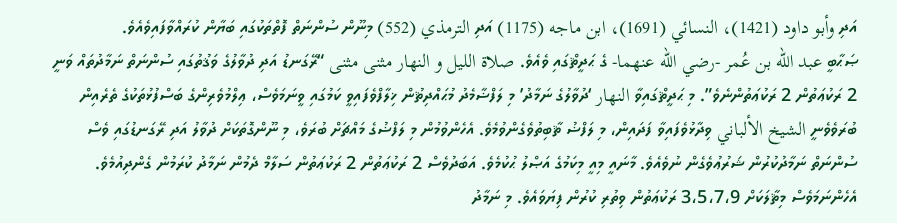އަދި وأبو داود (1421)، النسائي (1691)، ابن ماجه (1175) އަދި الترمذي (552) މިނޫން ސުންނަތް ފޮތްތަކުގައި ބަޔާން ކުރައްވާފައިވެއެވެ.
ޞަޙާބީ عبد الله بن عُمر -رضي الله عنهما- ގެ ޙަދީޘްގައި ވެއެވެ. صلاة الليل و النهار مثنى مثنى “ރޭގަނޑު އަދި ދުވާލުގެ ވަޤުތުގައި ސުންނަތް ނަމާދުތައް ވަނީ 2 ރަކުޢަތުން 2 ރަކުޢަތުންނެވެ”. މި ޙަދީޘްގައިވާ النهار ‘ދުވާލުގެ ނަމާދު’ މި ލަފްޟާމެދު މުޙައްދިޘުން ޚިލާފްވެފައިވީ ކަމުގައި ވީނަމަވެސް، ޢިލްމުވެރިންގެ ބަސްފުޅުތަކުގެ ތެރެއިން ބުރަވެވެނީ الشيخ الألباني ވިދާޅުވެފައިވާ ފަދައިން، މި ލަފްޟު ޘާބިތުވެގެންވުމެވެ. އެހެންވުމުން މި ލަފްޟުގެ މައްޗަށް ބުރަވެ، މި ނޫންގޮތަކަށް ދުވާލު އަދި ރޭގަނޑުގައި ވެސް ސުންނަތް ނަމާދުކުރުން ޝަރުޢުވެގެން ނުވެއެވެ. މާނައީ މިއީ މިކަމުގެ އަޞްލު ޙުކުމެވެ. އަބަދުވެސް 2 ރަކުޢަތުން 2 ރަކުޢަތުން ސަލާމް ދެމުން ނަމާދު ކުރަމުން ގެންދިއުމެވެ. އެހެންނަމަވެސް މިޘާލަކަށް 3،5،7،9 ރަކުޢަތުން ވިތުރި ކުރުން ފިޔަވައެވެ. މި ނަމާދު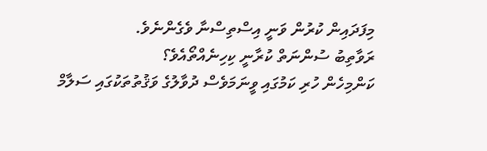މިފަދައިން ކުރުން ވަނީ އިސްތިސްނާ ވެގެންނެވެ.
ރަވާތިބު ސުންނަތް ކުރާނީ ކިހިނެއްތޯއެވެ؟
ކަންމިހެން ހުރި ކަމުގައި ވީނަމަވެސް ދުވާލުގެ ވަޤުތުތަކުގައި ސަލާމް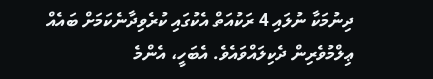ދިނުމަކާ ނުލައި 4 ރަކުއަތް އެކުގައި ކުރެވިދާނެކަމަށް ބައެއް ޢިލްމުވެރިން ދެކިލައްވައެވެ. އެބަހީ، އެންމެ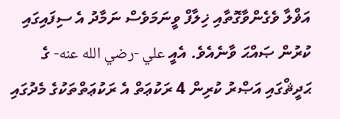އަޥްލާ ވެގެންވާގޮތާއި ޚިލާފް ވީނަމަވެސް ނަމާދު އެ ސިފައިގައި ކުރުން ޞައްޙަ ވާނެއެވެ. އެއީ علي -رضي الله عنه- ގެ ޙަދީޘްގައި އަޞްރު ކުރިން 4 ރަކުޢަތް އެ ރަކުޢަތްތަކުގެ މެދުގައި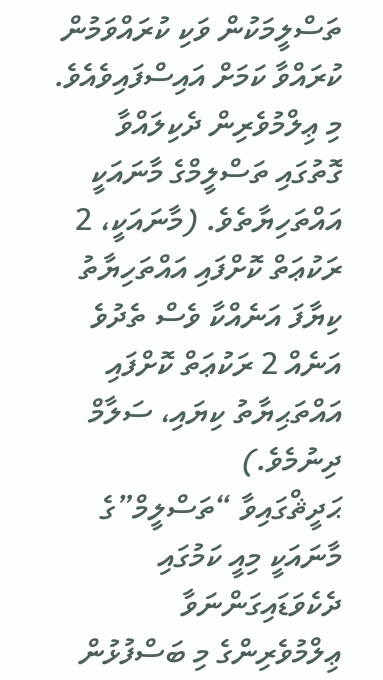ތަސްލީމަކުން ވަކި ކުރައްވަމުން ކުރައްވާ ކަމަށް އައިސްފައިވެއެވެ. މި ޢިލްމުވެރިން ދެކިލައްވާ ގޮތުގައި ތަސްލީމްގެ މާނައަކީ އައްތަހިޔާތެވެ. (މާނައަކީ، 2 ރަކުޢަތް ކޮށްފައި އައްތަހިޔާތު ކިޔާފަ އަނެއްކާ ވެސް ތެދުވެ އަނެއް 2 ރަކުޢަތް ކޮށްފައި އައްތަޙިޔާތު ކިޔައި، ސަލާމް ދިނުމެވެ.)
ޙަދީޘްގައިވާ “ތަސްލީމް”ގެ މާނައަކީ މިއީ ކަމުގައި ދެކެވަޑައިގަންނަވާ ޢިލްމުވެރިންގެ މި ބަސްފުޅުން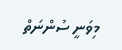މިވަނީ ސުންނަތް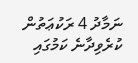ނަމާދު 4 ރަކުޢަތުން ކުރެވިދާނެ ކަމުގައި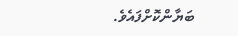ބަޔާންކޮށްފައެވެ.